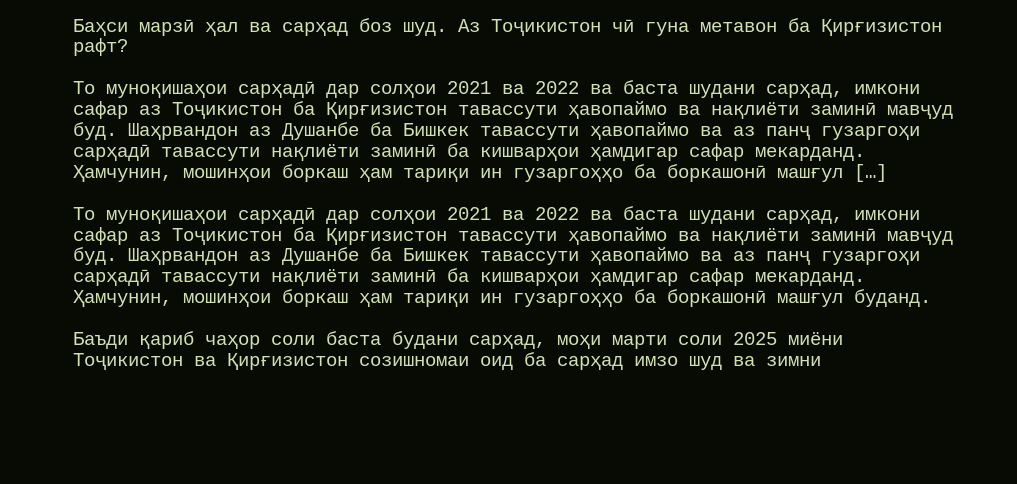Баҳси марзӣ ҳал ва сарҳад боз шуд. Аз Тоҷикистон чӣ гуна метавон ба Қирғизистон рафт?

То муноқишаҳои сарҳадӣ дар солҳои 2021 ва 2022 ва баста шудани сарҳад, имкони сафар аз Тоҷикистон ба Қирғизистон тавассути ҳавопаймо ва нақлиёти заминӣ мавҷуд буд. Шаҳрвандон аз Душанбе ба Бишкек тавассути ҳавопаймо ва аз панҷ гузаргоҳи сарҳадӣ тавассути нақлиёти заминӣ ба кишварҳои ҳамдигар сафар мекарданд. Ҳамчунин, мошинҳои боркаш ҳам тариқи ин гузаргоҳҳо ба боркашонӣ машғул […]

То муноқишаҳои сарҳадӣ дар солҳои 2021 ва 2022 ва баста шудани сарҳад, имкони сафар аз Тоҷикистон ба Қирғизистон тавассути ҳавопаймо ва нақлиёти заминӣ мавҷуд буд. Шаҳрвандон аз Душанбе ба Бишкек тавассути ҳавопаймо ва аз панҷ гузаргоҳи сарҳадӣ тавассути нақлиёти заминӣ ба кишварҳои ҳамдигар сафар мекарданд. Ҳамчунин, мошинҳои боркаш ҳам тариқи ин гузаргоҳҳо ба боркашонӣ машғул буданд.

Баъди қариб чаҳор соли баста будани сарҳад, моҳи марти соли 2025 миёни Тоҷикистон ва Қирғизистон созишномаи оид ба сарҳад имзо шуд ва зимни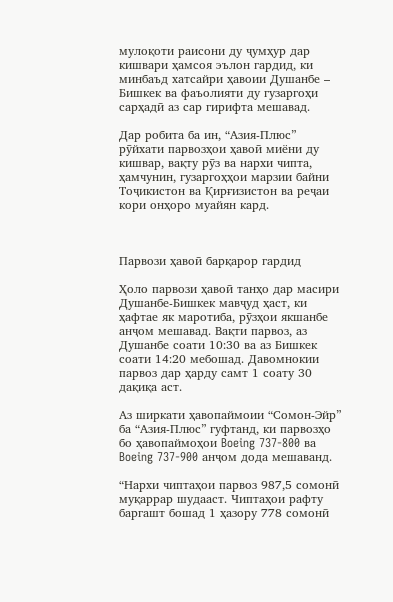мулоқоти раисони ду ҷумҳур дар кишвари ҳамсоя эълон гардид, ки минбаъд хатсайри ҳавоии Душанбе – Бишкек ва фаъолияти ду гузаргоҳи сарҳадӣ аз сар гирифта мешавад.

Дар робита ба ин, “Азия-Плюс” рӯйхати парвозҳои ҳавоӣ миёни ду кишвар, вақту рӯз ва нархи чипта, ҳамчунин, гузаргоҳҳои марзии байни Тоҷикистон ва Қирғизистон ва реҷаи кори онҳоро муайян кард.



Парвози ҳавоӣ барқарор гардид

Ҳоло парвози ҳавоӣ танҳо дар масири Душанбе-Бишкек мавҷуд ҳаст, ки   ҳафтае як маротиба, рӯзҳои якшанбе анҷом мешавад. Вақти парвоз, аз Душанбе соати 10:30 ва аз Бишкек соати 14:20 мебошад. Давомнокии парвоз дар ҳарду самт 1 соату 30 дақиқа аст.

Аз ширкати ҳавопаймоии “Сомон-Эйр” ба “Азия-Плюс” гуфтанд, ки парвозҳо бо ҳавопаймоҳои Boeing 737-800 ва Boeing 737-900 анҷом дода мешаванд.

“Нархи чиптаҳои парвоз 987,5 сомонӣ муқаррар шудааст. Чиптаҳои рафту баргашт бошад 1 ҳазору 778 сомонӣ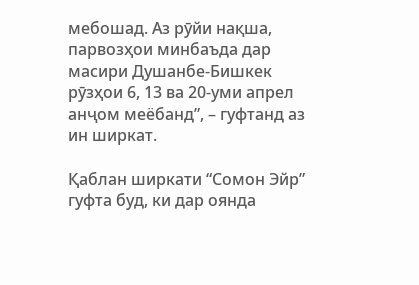мебошад. Аз рӯйи нақша, парвозҳои минбаъда дар масири Душанбе-Бишкек рӯзҳои 6, 13 ва 20-уми апрел анҷом меёбанд”, – гуфтанд аз ин ширкат.

Қаблан ширкати “Сомон Эйр” гуфта буд, ки дар оянда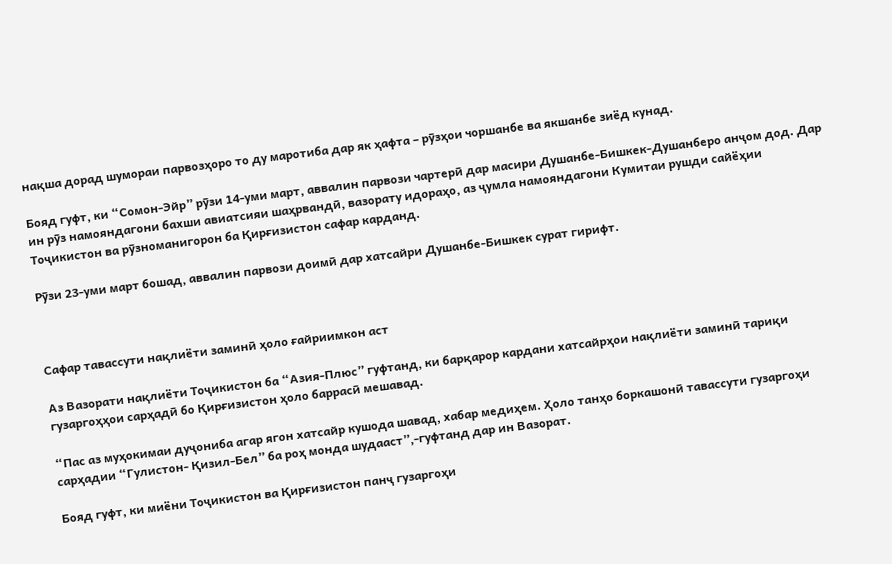нақша дорад шумораи парвозҳоро то ду маротиба дар як ҳафта – рӯзҳои чоршанбе ва якшанбе зиёд кунад.

Бояд гуфт, ки “Сомон-Эйр” рӯзи 14-уми март, аввалин парвози чартерӣ дар масири Душанбе-Бишкек-Душанберо анҷом дод. Дар ин рӯз намояндагони бахши авиатсияи шаҳрвандӣ, вазорату идораҳо, аз ҷумла намояндагони Кумитаи рушди сайёҳии Тоҷикистон ва рӯзноманигорон ба Қирғизистон сафар карданд.

Рӯзи 23-уми март бошад, аввалин парвози доимӣ дар хатсайри Душанбе-Бишкек сурат гирифт.



Сафар тавассути нақлиёти заминӣ ҳоло ғайриимкон аст

Аз Вазорати нақлиёти Тоҷикистон ба “Азия-Плюс” гуфтанд, ки барқарор кардани хатсайрҳои нақлиёти заминӣ тариқи гузаргоҳҳои сарҳадӣ бо Қирғизистон ҳоло баррасӣ мешавад.

“Пас аз муҳокимаи дуҷониба агар ягон хатсайр кушода шавад, хабар медиҳем. Ҳоло танҳо боркашонӣ тавассути гузаргоҳи сарҳадии “Гулистон- Қизил-Бел” ба роҳ монда шудааст”,-гуфтанд дар ин Вазорат.

Бояд гуфт, ки миёни Тоҷикистон ва Қирғизистон панҷ гузаргоҳи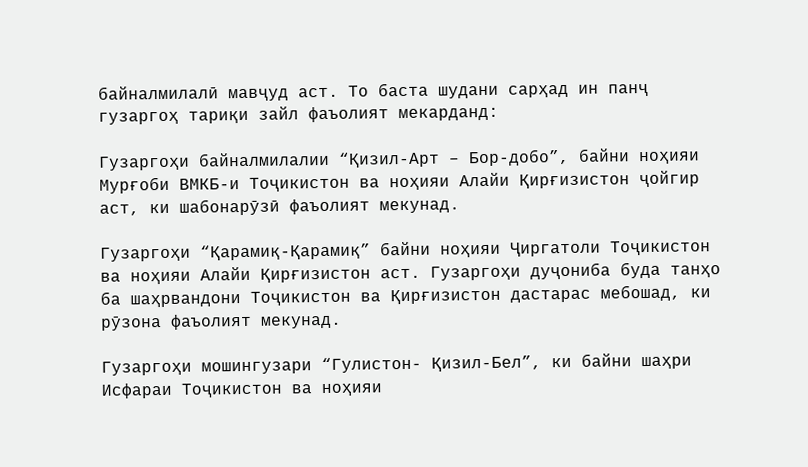байналмилалӣ мавҷуд аст. То баста шудани сарҳад ин панҷ гузаргоҳ тариқи зайл фаъолият мекарданд:

Гузаргоҳи байналмилалии “Қизил-Арт – Бор-добо”, байни ноҳияи Мурғоби ВМКБ-и Тоҷикистон ва ноҳияи Алайи Қирғизистон ҷойгир аст, ки шабонарӯзӣ фаъолият мекунад.

Гузаргоҳи “Қарамиқ-Қарамиқ” байни ноҳияи Ҷиргатоли Тоҷикистон ва ноҳияи Алайи Қирғизистон аст. Гузаргоҳи дуҷониба буда танҳо ба шаҳрвандони Тоҷикистон ва Қирғизистон дастарас мебошад, ки рӯзона фаъолият мекунад.

Гузаргоҳи мошингузари “Гулистон- Қизил-Бел”, ки байни шаҳри Исфараи Тоҷикистон ва ноҳияи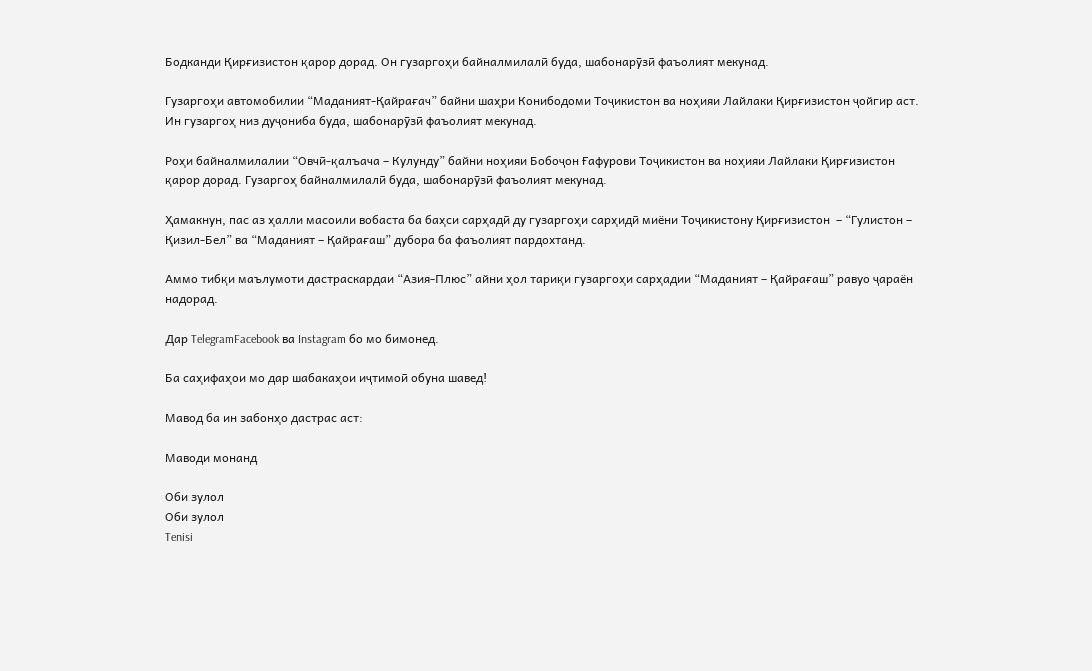Бодканди Қирғизистон қарор дорад. Он гузаргоҳи байналмилалӣ буда, шабонарӯзӣ фаъолият мекунад.

Гузаргоҳи автомобилии “Маданият-Қайрағач” байни шаҳри Конибодоми Тоҷикистон ва ноҳияи Лайлаки Қирғизистон ҷойгир аст. Ин гузаргоҳ низ дуҷониба буда, шабонарӯзӣ фаъолият мекунад.

Роҳи байналмилалии “Овчӣ-қалъача – Кулунду” байни ноҳияи Бобоҷон Ғафурови Тоҷикистон ва ноҳияи Лайлаки Қирғизистон қарор дорад. Гузаргоҳ байналмилалӣ буда, шабонарӯзӣ фаъолият мекунад.

Ҳамакнун, пас аз ҳалли масоили вобаста ба баҳси сарҳадӣ ду гузаргоҳи сарҳидӣ миёни Тоҷикистону Қирғизистон  – “Гулистон – Қизил-Бел” ва “Маданият – Қайрағаш” дубора ба фаъолият пардохтанд.

Аммо тибқи маълумоти дастраскардаи “Азия-Плюс” айни ҳол тариқи гузаргоҳи сарҳадии “Маданият – Қайрағаш” равуо ҷараён надорад.

Дар TelegramFacebook ва Instagram бо мо бимонед.

Ба саҳифаҳои мо дар шабакаҳои иҷтимоӣ обуна шавед!

Мавод ба ин забонҳо дастрас аст:

Маводи монанд

Оби зулол
Оби зулол
Tenisi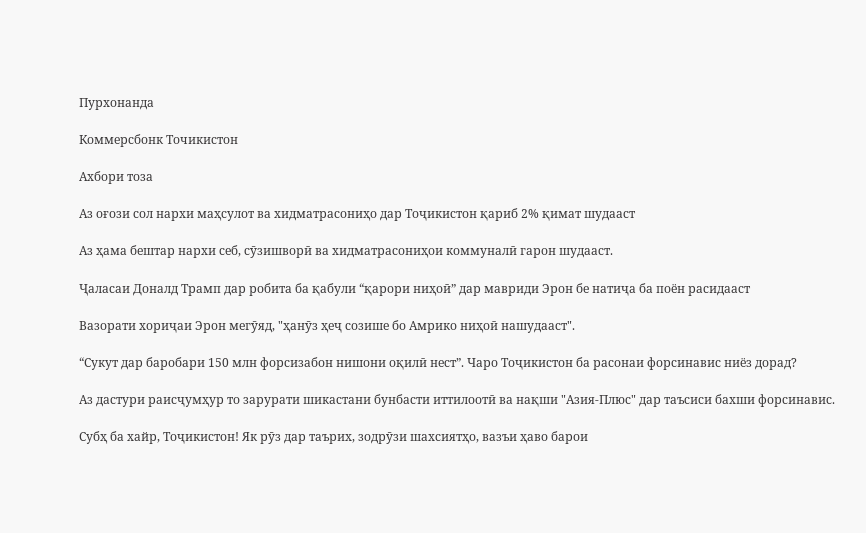Пурхонанда

Коммерсбонк Точикистон

Ахбори тоза

Аз оғози сол нархи маҳсулот ва хидматрасониҳо дар Тоҷикистон қариб 2% қимат шудааст

Аз ҳама бештар нархи себ, сӯзишворӣ ва хидматрасониҳои коммуналӣ гарон шудааст.

Ҷаласаи Доналд Трамп дар робита ба қабули “қарори ниҳоӣ” дар мавриди Эрон бе натиҷа ба поён расидааст

Вазорати хориҷаи Эрон мегӯяд, "ҳанӯз ҳеҷ созише бо Амрико ниҳоӣ нашудааст".

“Сукут дар баробари 150 млн форсизабон нишони оқилӣ нест”. Чаро Тоҷикистон ба расонаи форсинавис ниёз дорад?

Аз дастури раисҷумҳур то зарурати шикастани бунбасти иттилоотӣ ва нақши "Азия-Плюс" дар таъсиси бахши форсинавис.

Субҳ ба хайр, Тоҷикистон! Як рӯз дар таърих, зодрӯзи шахсиятҳо, вазъи ҳаво барои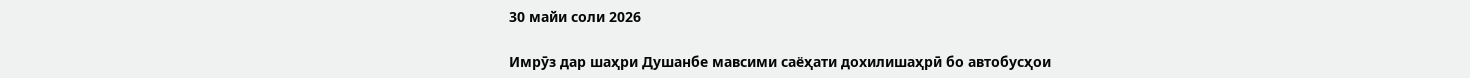30 майи соли 2026

Имрӯз дар шаҳри Душанбе мавсими саёҳати дохилишаҳрӣ бо автобусҳои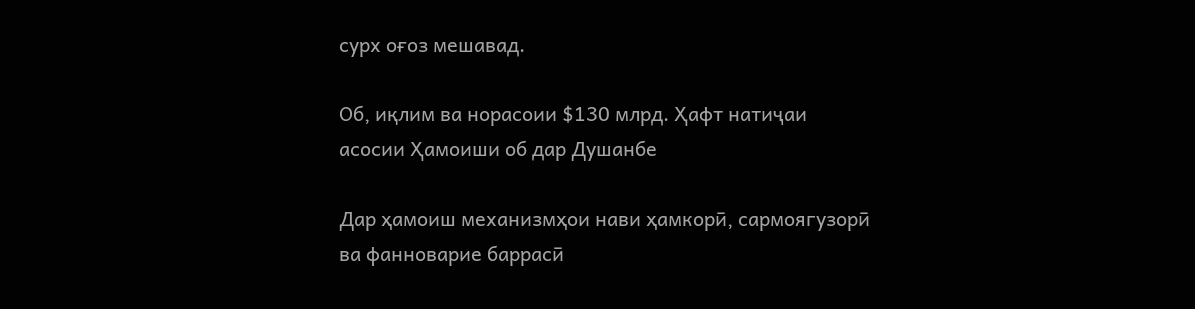сурх оғоз мешавад.

Об, иқлим ва норасоии $130 млрд. Ҳафт натиҷаи асосии Ҳамоиши об дар Душанбе

Дар ҳамоиш механизмҳои нави ҳамкорӣ, сармоягузорӣ ва фанноварие баррасӣ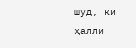шуд, ки ҳалли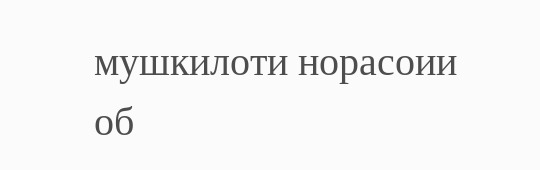мушкилоти норасоии об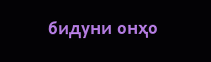бидуни онҳо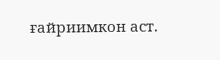ғайриимкон аст.